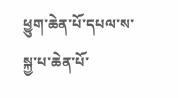ཕྱུག་ཆེན་པོ་དཔལ་ས་སྐྱ་པ་ཆེན་པོ་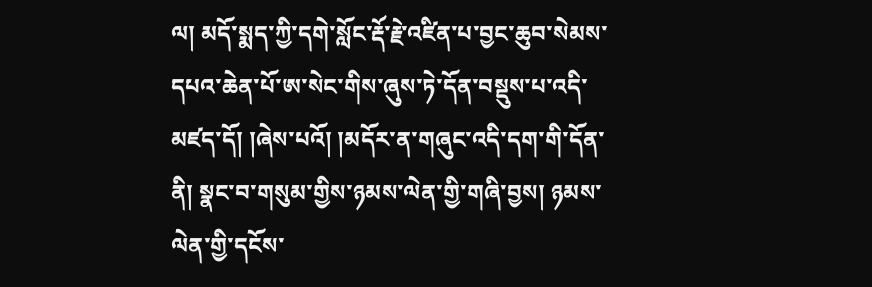ལ། མདོ་སྨད་ཀྱི་དགེ་སློང་རྡོ་རྗེ་འཛིན་པ་བྱང་ཆུབ་སེམས་དཔའ་ཆེན་པོ་ཨ་སེང་གིས་ཞུས་ཏེ་དོན་བསྡུས་པ་འདི་མཛད་དོ། །ཞེས་པའོ། །མདོར་ན་གཞུང་འདི་དག་གི་དོན་ནི། སྣང་བ་གསུམ་གྱིས་ཉམས་ལེན་གྱི་གཞི་བྱས། ཉམས་ལེན་གྱི་དངོས་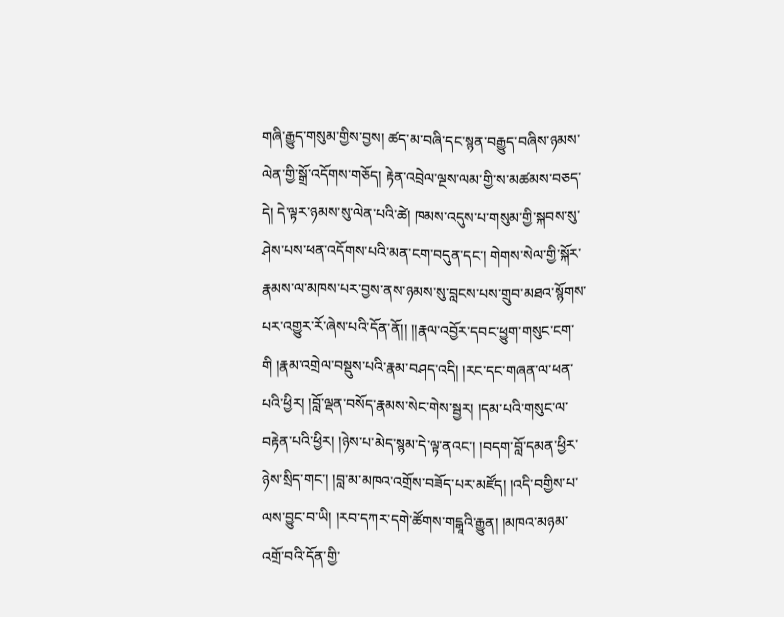གཞི་རྒྱུད་གསུམ་གྱིས་བྱས། ཚད་མ་བཞི་དང་སྙན་བརྒྱུད་བཞིས་ཉམས་ལེན་གྱི་སྒྲོ་འདོགས་གཅོད། རྟེན་འབྲེལ་ལྔས་ལམ་གྱི་ས་མཚམས་བཅད་དེ། དེ་ལྟར་ཉམས་སུ་ལེན་པའི་ཚེ། ཁམས་འདུས་པ་གསུམ་གྱི་སྐབས་སུ་ཤེས་པས་ཕན་འདོགས་པའི་མན་ངག་བདུན་དང་། གེགས་སེལ་གྱི་སྐོར་རྣམས་ལ་མཁས་པར་བྱས་ནས་ཉམས་སུ་བླངས་པས་གྲུབ་མཐའ་སྙོགས་པར་འགྱུར་རོ་ཞེས་པའི་དོན་ནོ།། །།རྣལ་འབྱོར་དབང་ཕྱུག་གསུང་ངག་གི །རྣམ་འགྲེལ་བསྡུས་པའི་རྣམ་བཤད་འདི། །རང་དང་གཞན་ལ་ཕན་པའི་ཕྱིར། །བློ་ལྡན་བསོད་རྣམས་སེང་གེས་སྦྱར། །དམ་པའི་གསུང་ལ་བརྟེན་པའི་ཕྱིར། །ཉེས་པ་མེད་སྙམ་དེ་ལྟ་ནའང་། །བདག་བློ་དམན་ཕྱིར་ཉེས་སྲིད་གང་། །བླ་མ་མཁའ་འགྲོས་བཟོད་པར་མཛོད། །འདི་བགྱིས་པ་ལས་བྱུང་བ་ཡི། །རབ་དཀར་དགེ་ཚོགས་གདྒཱའི་རྒྱུན། །མཁའ་མཉམ་འགྲོ་བའི་དོན་གྱི་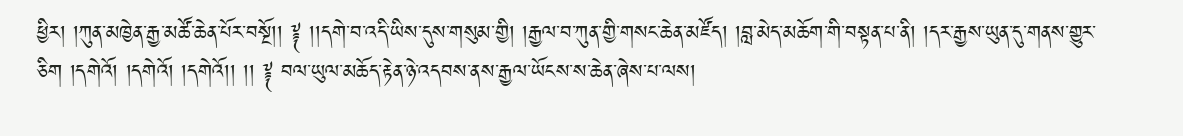ཕྱིར། །ཀུན་མཁྱེན་རྒྱ་མཚོ་ཆེན་པོར་བསྔོ།། ༈ །།དགེ་བ་འདི་ཡིས་དུས་གསུམ་གྱི། །རྒྱལ་བ་ཀུན་གྱི་གསང་ཆེན་མཛོད། །བླ་མེད་མཆོག་གི་བསྟན་པ་ནི། །དར་རྒྱས་ཡུན་དུ་གནས་གྱུར་ཅིག །དགེའོ། །དགེའོ། །དགེའོ།། །། ༈ བལ་ཡུལ་མཆོད་རྟེན་ཉེ་འདབས་ནས་རྒྱལ་ཡོངས་ས་ཆེན་ཞེས་པ་ལས།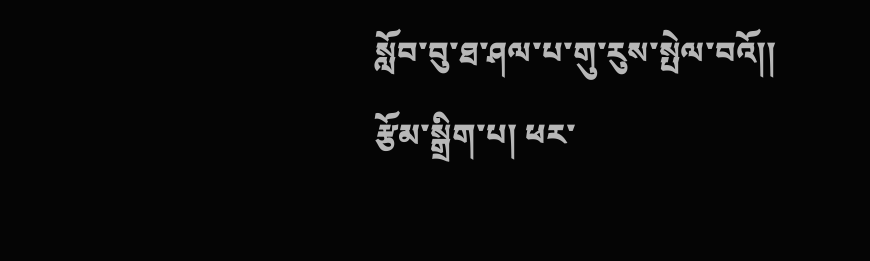སློབ་བུ་ཐ་ཤལ་པ་གུ་རུས་སྤེལ་བའོ།།
རྩོམ་སྒྲིག་པ། ཕར་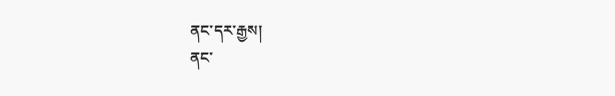ནང་དར་རྒྱས།
ནང་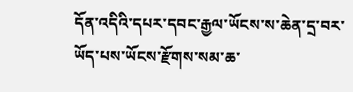དོན་འདིའི་དཔར་དབང་རྒྱལ་ཡོངས་ས་ཆེན་དྲ་བར་ཡོད་པས་ཡོངས་རྫོགས་སམ་ཆ་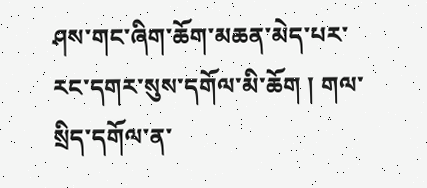ཤས་གང་ཞིག་ཆོག་མཆན་མེད་པར་རང་དགར་སུས་དགོལ་མི་ཆོག ། གལ་སྲིད་དགོལ་ན་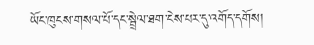ཡོང་ཁུངས་གསལ་པོ་དང་སྦྲེལ་ཐག་ངེས་པར་དུ་འགོད་དགོས།